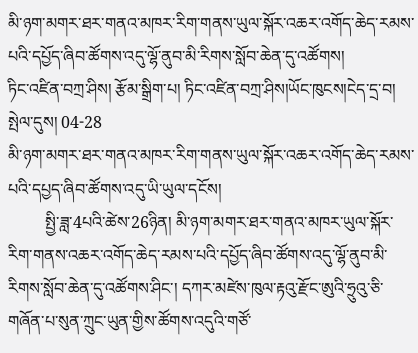མི་ཉག་མགར་ཐར་གནའ་མཁར་རིག་གནས་ཡུལ་སྐོར་འཆར་འགོད་ཆེད་རམས་པའི་དཔྱོད་ཞིབ་ཚོགས་འདུ་ལྷོ་ནུབ་མི་རིགས་སློབ་ཆེན་དུ་འཚོགས།
ཏིང་འཛིན་བཀྲ་ཤིས། རྩོམ་སྒྲིག་པ། ཏིང་འཛིན་བཀྲ་ཤིས།ཡོང་ཁུངས།ངེད་དྲ་བ། སྤེལ་དུས། 04-28
མི་ཉག་མགར་ཐར་གནའ་མཁར་རིག་གནས་ཡུལ་སྐོར་འཆར་འགོད་ཆེད་རམས་པའི་དཔྱད་ཞིབ་ཚོགས་འདུ་ཡི་ཡུལ་དངོས།
         སྤྱི་ཟླ་4པའི་ཚེས་26ཉིན། མི་ཉག་མགར་ཐར་གནའ་མཁར་ཡུལ་སྐོར་རིག་གནས་འཆར་འགོད་ཆེད་རམས་པའི་དཔྱོད་ཞིབ་ཚོགས་འདུ་ལྷོ་ནུབ་མི་རིགས་སློབ་ཆེན་དུ་འཚོགས་ཤིང་། དཀར་མཛེས་ཁུལ་རྟའུ་རྫོང་ཨུའི་ཧྲུའུ་ཅི་གཞོན་པ་སུན་ཀྲུང་ཡུན་གྱིས་ཚོགས་འདུའི་གཙོ་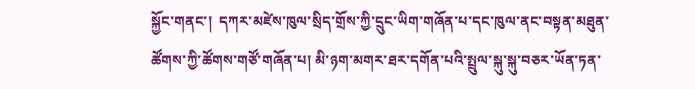སྐྱོང་གནང་།  དཀར་མཛེས་ཁུལ་སྲིད་གྲོས་ཀྱི་དྲུང་ཡིག་གཞོན་པ་དང་ཁུལ་ནང་བསྟན་མཐུན་ཚོགས་ཀྱི་ཚོགས་གཙོ་གཞོན་པ། མི་ཉག་མགར་ཐར་དགོན་པའི་སྤྲུལ་སྐུ་སྐུ་བཅར་ཡོན་ཏན་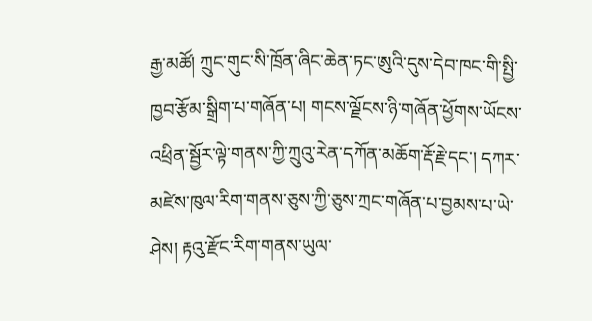རྒྱ་མཚོ། ཀྲུང་གུང་སི་ཁྲོན་ཞིང་ཆེན་ཏང་ཨུའི་དུས་དེབ་ཁང་གི་སྤྱི་ཁྱབ་རྩོམ་སྒྲིག་པ་གཞོན་པ། གངས་ལྗོངས་ཉི་གཞོན་ཕྱོགས་ཡོངས་འཕྲིན་སྦྱོར་ལྟེ་གནས་ཀྱི་ཀྲུའུ་རེན་དཀོན་མཆོག་རྡོ་རྗེ་དང་། དཀར་མཛེས་ཁུལ་རིག་གནས་ཅུས་ཀྱི་ཅུས་ཀྲང་གཞོན་པ་བྱམས་པ་ཡེ་ཤེས། རྟའུ་རྫོང་རིག་གནས་ཡུལ་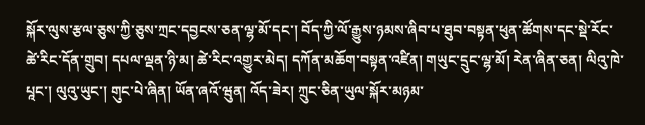སྐོར་ལུས་རྩལ་ཅུས་ཀྱི་ཅུས་ཀྲང་དབྱངས་ཅན་ལྷ་མོ་དང་། བོད་ཀྱི་ལོ་རྒྱུས་ཉམས་ཞིབ་པ་ཐུབ་བསྟན་ཕུན་ཚོགས་དང་སྡེ་རོང་ཚེ་རིང་དོན་གྲུབ། དཔལ་ལྡན་ཉི་མ། ཚེ་རིང་འགྱུར་མེད། དཀོན་མཆོག་བསྟན་འཛིན། གཡུང་དྲུང་ལྷ་མོ། རེན་ཞིན་ཅན། ལིའུ་ཁེ་པཱང་། ལུའུ་ཡུང་། གུང་པེ་ཞིན། ཡོན་ཞའོ་ཝུན། འོད་ཟེར། ཀྲུང་ཅིན་ཡུལ་སྐོར་མཉམ་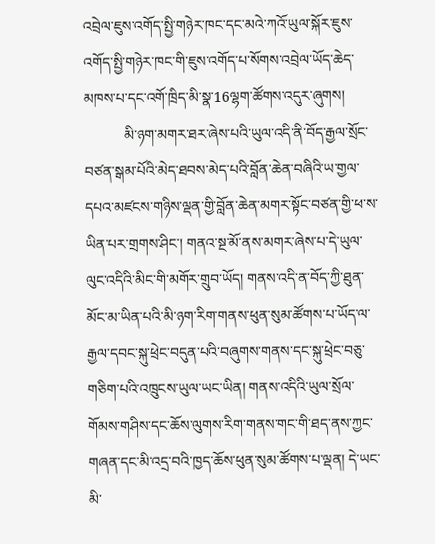འབྲེལ་ཇུས་འགོད་སྤྱི་གཉེར་ཁང་དང་མའེ་ཀའོ་ཡུལ་སྐོར་ཇུས་འགོད་སྤྱི་གཉེར་ཁང་གི་ཇུས་འགོད་པ་སོགས་འབྲེལ་ཡོད་ཆེད་མཁས་པ་དང་འགོ་ཁྲིད་མི་སྣ་16ལྷག་ཚོགས་འདུར་ཞུགས།
           མི་ཉག་མགར་ཐར་ཞེས་པའི་ཡུལ་འདི་ནི་བོད་རྒྱལ་སྲོང་བཙན་སྒམ་པོའི་མེད་ཐབས་མེད་པའི་བློན་ཆེན་བཞིའི་ཡ་གྱལ་དཔའ་མཛངས་གཉིས་ལྡན་གྱི་བློན་ཆེན་མགར་སྟོང་བཙན་གྱི་ཕ་ས་ཡིན་པར་གྲགས་ཤིང་། གནའ་སྔ་མོ་ནས་མགར་ཞེས་པ་དེ་ཡུལ་ལུང་འདིའི་མིང་གི་མགོར་གྲུབ་ཡོད། གནས་འདི་ན་བོད་ཀྱི་ཐུན་མོང་མ་ཡིན་པའི་མི་ཉག་རིག་གནས་ཕུན་སུམ་ཚོགས་པ་ཡོད་ལ་རྒྱལ་དབང་སྐུ་ཕྲེང་བདུན་པའི་བཞུགས་གནས་དང་སྐུ་ཕྲེང་བཅུ་གཅིག་པའི་འཁྲུངས་ཡུལ་ཡང་ཡིན། གནས་འདིའི་ཡུལ་སྲོལ་གོམས་གཤིས་དང་ཆོས་ལུགས་རིག་གནས་གང་གི་ཐད་ནས་ཀྱང་གཞན་དང་མི་འདྲ་བའི་ཁྱད་ཆོས་ཕུན་སུམ་ཚོགས་པ་ལྡན། དེ་ཡང་མི་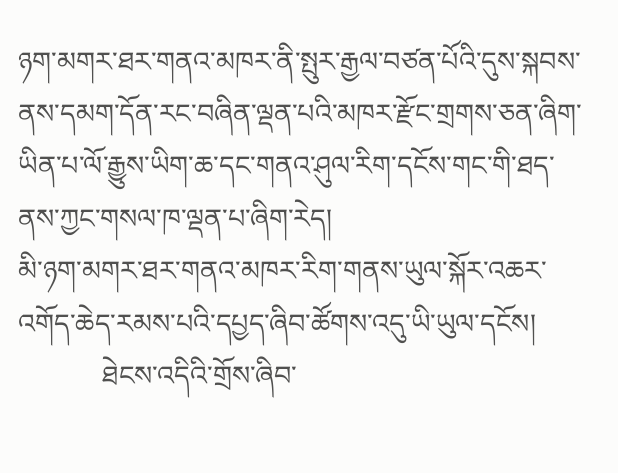ཉག་མགར་ཐར་གནའ་མཁར་ནི་སྤུར་རྒྱལ་བཙན་པོའི་དུས་སྐབས་ནས་དམག་དོན་རང་བཞིན་ལྡན་པའི་མཁར་རྫོང་གྲགས་ཅན་ཞིག་ཡིན་པ་ལོ་རྒྱུས་ཡིག་ཆ་དང་གནའ་ཤུལ་རིག་དངོས་གང་གི་ཐད་ནས་ཀྱང་གསལ་ཁ་ལྡན་པ་ཞིག་རེད།
མི་ཉག་མགར་ཐར་གནའ་མཁར་རིག་གནས་ཡུལ་སྐོར་འཆར་འགོད་ཆེད་རམས་པའི་དཔྱད་ཞིབ་ཚོགས་འདུ་ཡི་ཡུལ་དངོས།
            ཐེངས་འདིའི་གྲོས་ཞིབ་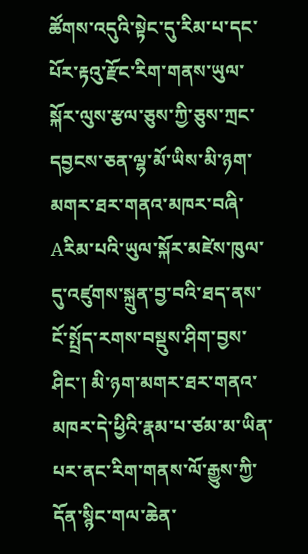ཚོགས་འདུའི་སྟེང་དུ་རིམ་པ་དང་པོར་རྟའུ་རྫོང་རིག་གནས་ཡུལ་སྐོར་ལུས་རྩལ་ཅུས་ཀྱི་ཅུས་ཀྲང་དབྱངས་ཅན་ལྷ་མོ་ཡིས་མི་ཉག་མགར་ཐར་གནའ་མཁར་བཞི་Aརིམ་པའི་ཡུལ་སྐོར་མཛེས་ཁུལ་དུ་འཛུགས་སྐྲུན་བྱ་བའི་ཐད་ནས་ངོ་སྤྲོད་རགས་བསྡུས་ཤིག་བྱས་ཤིང་། མི་ཉག་མགར་ཐར་གནའ་མཁར་དེ་ཕྱིའི་རྣམ་པ་ཙམ་མ་ཡིན་པར་ནང་རིག་གནས་ལོ་རྒྱུས་ཀྱི་དོན་སྙིང་གལ་ཆེན་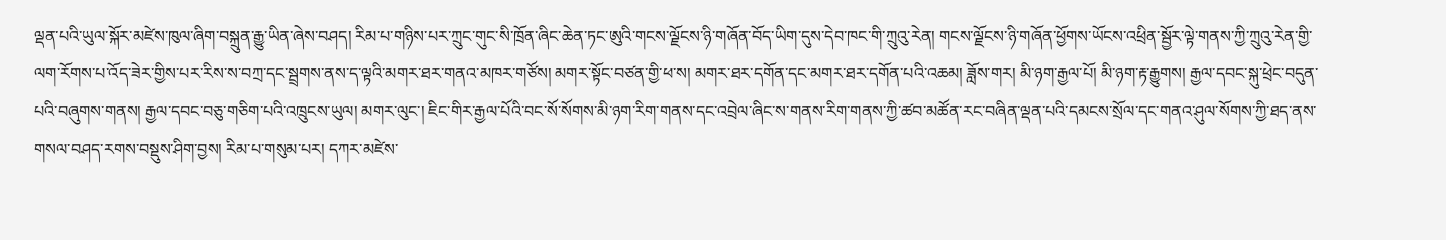ལྡན་པའི་ཡུལ་སྐོར་མཛེས་ཁུལ་ཞིག་བསྐྲུན་རྒྱུ་ཡིན་ཞེས་བཤད། རིམ་པ་གཉིས་པར་ཀྲུང་གུང་སི་ཁྲོན་ཞིང་ཆེན་ཏང་ཨུའི་གངས་ལྗོངས་ཉི་གཞོན་བོད་ཡིག་དུས་དེབ་ཁང་གི་ཀྲུའུ་རེན། གངས་ལྗོངས་ཉི་གཞོན་ཕྱོགས་ཡོངས་འཕྲིན་སྦྱོར་ལྟེ་གནས་ཀྱི་ཀྲུའུ་རེན་གྱི་ལག་རོགས་པ་འོད་ཟེར་གྱིས་པར་རིས་ས་བཀྲ་དང་སྦྲགས་ནས་ད་ལྟའི་མགར་ཐར་གནའ་མཁར་གཙོས། མགར་སྟོང་བཙན་གྱི་ཕ་ས། མགར་ཐར་དགོན་དང་མགར་ཐར་དགོན་པའི་འཆམ། ཟློས་གར། མི་ཉག་རྒྱལ་པོ། མི་ཉག་རྟ་རྒྱུགས། རྒྱལ་དབང་སྐུ་ཕྲེང་བདུན་པའི་བཞུགས་གནས། རྒྱལ་དབང་བཅུ་གཅིག་པའི་འཁྲུངས་ཡུལ། མགར་ལུང་། ཇིང་གིར་རྒྱལ་པོའི་བང་སོ་སོགས་མི་ཉག་རིག་གནས་དང་འབྲེལ་ཞིང་ས་གནས་རིག་གནས་ཀྱི་ཚབ་མཚོན་རང་བཞིན་ལྡན་པའི་དམངས་སྲོལ་དང་གནའ་ཤུལ་སོགས་ཀྱི་ཐད་ནས་གསལ་བཤད་རགས་བསྡུས་ཤིག་བྱས། རིམ་པ་གསུམ་པར། དཀར་མཛེས་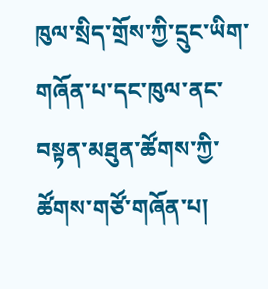ཁུལ་སྲིད་གྲོས་ཀྱི་དྲུང་ཡིག་གཞོན་པ་དང་ཁུལ་ནང་བསྟན་མཐུན་ཚོགས་ཀྱི་ཚོགས་གཙོ་གཞོན་པ།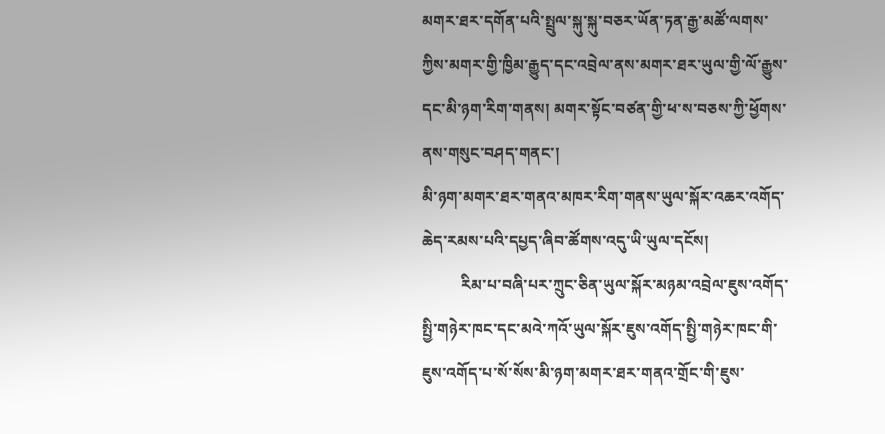མགར་ཐར་དགོན་པའི་སྤྲུལ་སྐུ་སྐུ་བཅར་ཡོན་ཏན་རྒྱ་མཚོ་ལགས་ཀྱིས་མགར་གྱི་ཁྱིམ་རྒྱུད་དང་འབྲེལ་ནས་མགར་ཐར་ཡུལ་གྱི་ལོ་རྒྱུས་དང་མི་ཉག་རིག་གནས། མགར་སྟོང་བཙན་གྱི་ཕ་ས་བཅས་ཀྱི་ཕྱོགས་ནས་གསུང་བཤད་གནང་།
མི་ཉག་མགར་ཐར་གནའ་མཁར་རིག་གནས་ཡུལ་སྐོར་འཆར་འགོད་ཆེད་རམས་པའི་དཔྱད་ཞིབ་ཚོགས་འདུ་ཡི་ཡུལ་དངོས།
          རིམ་པ་བཞི་པར་ཀྲུང་ཅིན་ཡུལ་སྐོར་མཉམ་འབྲེལ་ཇུས་འགོད་སྤྱི་གཉེར་ཁང་དང་མའེ་ཀའོ་ཡུལ་སྐོར་ཇུས་འགོད་སྤྱི་གཉེར་ཁང་གི་ཇུས་འགོད་པ་སོ་སོས་མི་ཉག་མགར་ཐར་གནའ་གྲོང་གི་ཇུས་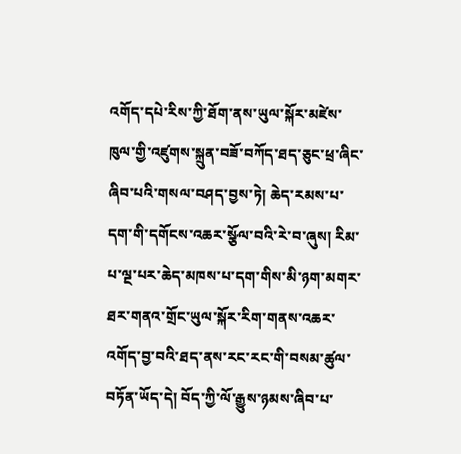འགོད་དཔེ་རིས་ཀྱི་ཐོག་ནས་ཡུལ་སྐོར་མཛེས་ཁུལ་གྱི་འཛུགས་སྐྲུན་བཟོ་བཀོད་ཐད་ཅུང་ཕྲ་ཞིང་ཞིབ་པའི་གསལ་བཤད་བྱས་ཏེ། ཆེད་རམས་པ་དག་གི་དགོངས་འཆར་སྩོལ་བའི་རེ་བ་ཞུས། རིམ་པ་ལྔ་པར་ཆེད་མཁས་པ་དག་གིས་མི་ཉག་མགར་ཐར་གནའ་གྲོང་ཡུལ་སྐོར་རིག་གནས་འཆར་འགོད་བྱ་བའི་ཐད་ནས་རང་རང་གི་བསམ་ཚུལ་བཏོན་ཡོད་དེ། བོད་ཀྱི་ལོ་རྒྱུས་ཉམས་ཞིབ་པ་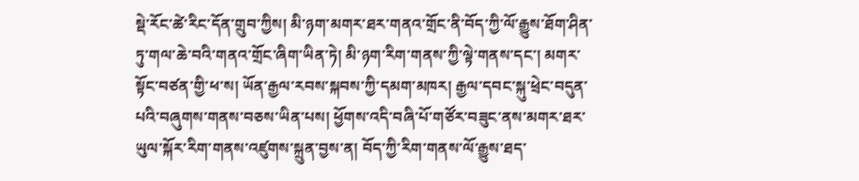སྡེ་རོང་ཚེ་རིང་དོན་གྲུབ་ཀྱིས། མི་ཉག་མགར་ཐར་གནའ་གྲོང་ནི་བོད་ཀྱི་ལོ་རྒྱུས་ཐོག་ཤིན་ཏུ་གལ་ཆེ་བའི་གནའ་གྲོང་ཞིག་ཡིན་ཏེ། མི་ཉག་རིག་གནས་ཀྱི་ལྟེ་གནས་དང་། མགར་སྟོང་བཙན་གྱི་ཕ་ས། ཡོན་རྒྱལ་རབས་སྐབས་ཀྱི་དམག་མཁར། རྒྱལ་དབང་སྐུ་ཕྲེང་བདུན་པའི་བཞུགས་གནས་བཅས་ཡིན་པས། ཕྱོགས་འདི་བཞི་པོ་གཙོར་བཟུང་ནས་མགར་ཐར་ཡུལ་སྐོར་རིག་གནས་འཛུགས་སྐྲུན་བྱས་ན། བོད་ཀྱི་རིག་གནས་ལོ་རྒྱུས་ཐད་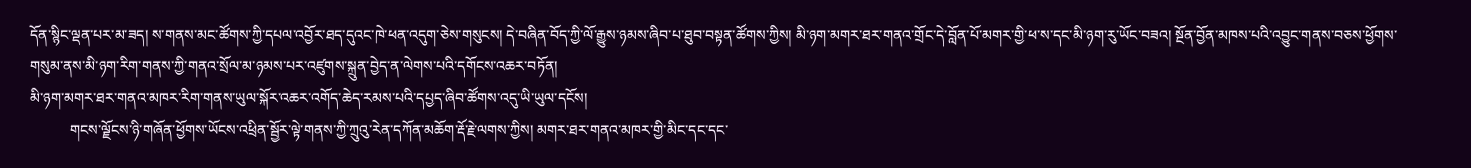དོན་སྙིང་ལྡན་པར་མ་ཟད། ས་གནས་མང་ཚོགས་ཀྱི་དཔལ་འབྱོར་ཐད་དུའང་ཁེ་ཕན་འདུག་ཅེས་གསུངས། དེ་བཞིན་བོད་ཀྱི་ལོ་རྒྱུས་ཉམས་ཞིབ་པ་ཐུབ་བསྟན་ཚོགས་ཀྱིས། མི་ཉག་མགར་ཐར་གནའ་གྲོང་དེ་བློན་པོ་མགར་གྱི་ཕ་ས་དང་མི་ཉག་རུ་ཡོང་བཟའ། སྔོན་བྱོན་མཁས་པའི་འབྱུང་གནས་བཅས་ཕྱོགས་གསུམ་ནས་མི་ཉག་རིག་གནས་ཀྱི་གནའ་སྲོལ་མ་ཉམས་པར་འཛུགས་སྐྲུན་བྱེད་ན་ལེགས་པའི་དགོངས་འཆར་བཏོན།
མི་ཉག་མགར་ཐར་གནའ་མཁར་རིག་གནས་ཡུལ་སྐོར་འཆར་འགོད་ཆེད་རམས་པའི་དཔྱད་ཞིབ་ཚོགས་འདུ་ཡི་ཡུལ་དངོས།
           གངས་ལྗོངས་ཉི་གཞོན་ཕྱོགས་ཡོངས་འཕྲིན་སྦྱོར་ལྟེ་གནས་ཀྱི་ཀྲུའུ་རེན་དཀོན་མཆོག་རྡོ་རྗེ་ལགས་ཀྱིས། མགར་ཐར་གནའ་མཁར་གྱི་མིང་དང་དང་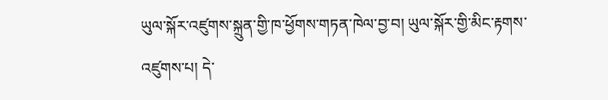ཡུལ་སྐོར་འཛུགས་སྐྲུན་གྱི་ཁ་ཕྱོགས་གཏན་ཁེལ་བྱ་བ། ཡུལ་སྐོར་གྱི་མིང་རྟགས་འཛུགས་པ། དེ་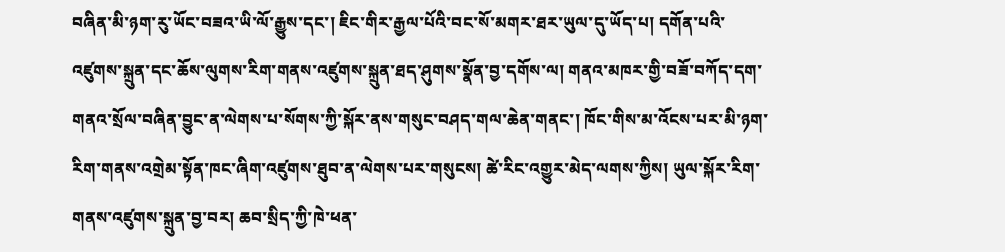བཞིན་མི་ཉག་རུ་ཡོང་བཟའ་ཡི་ལོ་རྒྱུས་དང་། ཇིང་གིར་རྒྱལ་པོའི་བང་སོ་མགར་ཐར་ཡུལ་དུ་ཡོད་པ། དགོན་པའི་འཛུགས་སྐྲུན་དང་ཆོས་ལུགས་རིག་གནས་འཛུགས་སྐྲུན་ཐད་ཤུགས་སྣོན་བྱ་དགོས་ལ། གནའ་མཁར་གྱི་བཟོ་བཀོད་དག་གནའ་སྲོལ་བཞིན་བྱུང་ན་ལེགས་པ་སོགས་ཀྱི་སྐོར་ནས་གསུང་བཤད་གལ་ཆེན་གནང་། ཁོང་གིས་མ་འོངས་པར་མི་ཉག་རིག་གནས་འགྲེམ་སྟོན་ཁང་ཞིག་འཛུགས་ཐུབ་ན་ལེགས་པར་གསུངས། ཚེ་རིང་འགྱུར་མེད་ལགས་ཀྱིས། ཡུལ་སྐོར་རིག་གནས་འཛུགས་སྐྲུན་བྱ་བར། ཆབ་སྲིད་ཀྱི་ཁེ་ཕན་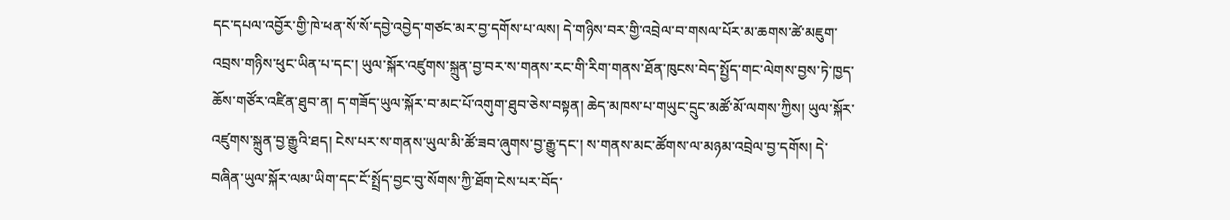དང་དཔལ་འབྱོར་གྱི་ཁེ་ཕན་སོ་སོ་དབྱེ་འབྱེད་གཙང་མར་བྱ་དགོས་པ་ལས། དེ་གཉིས་བར་གྱི་འབྲེལ་བ་གསལ་པོར་མ་ཆགས་ཚེ་མཇུག་འབྲས་གཉིས་ཕུང་ཡིན་པ་དང་། ཡུལ་སྐོར་འཛུགས་སྐྲུན་བྱ་བར་ས་གནས་རང་གི་རིག་གནས་ཐོན་ཁུངས་བེད་སྤྱོད་གང་ལེགས་བྱས་ཏེ་ཁྱད་ཆོས་གཙོར་འཛིན་ཐུབ་ན། ད་གཟོད་ཡུལ་སྐོར་བ་མང་པོ་འགུག་ཐུབ་ཅེས་བསྟན། ཆེད་མཁས་པ་གཡུང་དྲུང་མཚོ་མོ་ལགས་ཀྱིས། ཡུལ་སྐོར་འཛུགས་སྐྲུན་བྱ་རྒྱུའི་ཐད། ངེས་པར་ས་གནས་ཡུལ་མི་ཚོ་ཟབ་ཞུགས་བྱ་རྒྱུ་དང་། ས་གནས་མང་ཚོགས་ལ་མཉམ་འབྲེལ་བྱ་དགོས། དེ་བཞིན་ཡུལ་སྐོར་ལམ་ཡིག་དང་ངོ་སྤྲོད་བྱང་བུ་སོགས་ཀྱི་ཐོག་ངེས་པར་བོད་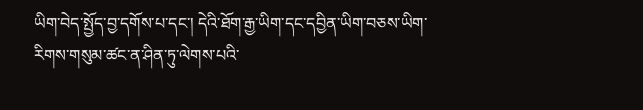ཡིག་བེད་སྤྱོད་བྱ་དགོས་པ་དང་། དེའི་ཐོག་རྒྱ་ཡིག་དང་དབྱིན་ཡིག་བཅས་ཡིག་རིགས་གསུམ་ཚང་ན་ཤིན་ཏུ་ལེགས་པའི་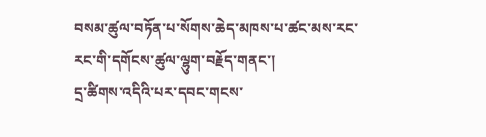བསམ་ཚུལ་བཏོན་པ་སོགས་ཆེད་མཁས་པ་ཚང་མས་རང་རང་གི་དགོངས་ཚུལ་ལྷུག་བརྗོད་གནང་།
དྲ་ཚིགས་འདིའི་པར་དབང་གངས་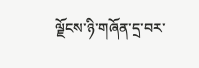ལྗོངས་ཉི་གཞོན་དྲ་བར་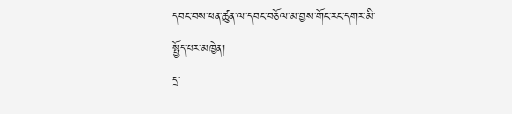དབང་བས་ཕན་ཚུན་ལ་དབང་བཅོལ་མ་བྱས་གོང་རང་དགར་མི་སྤྱོད་པར་མཁྱེན།
དྲ་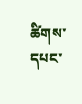ཚིགས་དཔང་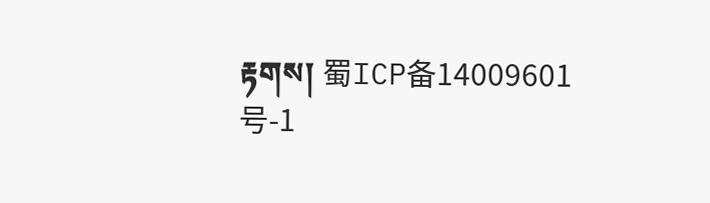རྟགས། 蜀ICP备14009601号-1